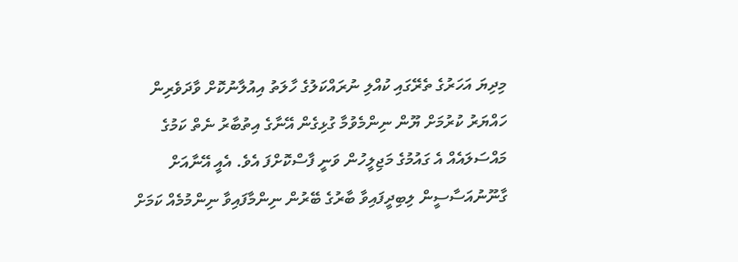މިދިޔަ އަހަރުގެ ތެރޭގައި ކުއްލި ނުރައްކަލުގެ ހާލަތު އިއުލާނުކޮށް ވާދަވެރިން ހައްޔަރު ކުރުމަށް ޔޫން ނިންމެވުމާ ގުޅިގެން އޭނާގެ އިތުބާރު ނެތް ކަމުގެ މައްސަލައެއް އެ ގައުމުގެ މަޖިލީހުން ވަނީ ފާސްކޮށްފަ އެވެ. އެއީ އޭނާއަށް ގާނޫނުއަސާސީން ލިބިދީފައިވާ ބާރުގެ ބޭރުން ނިންމާފައިވާ ނިންމުމެއް ކަމަށް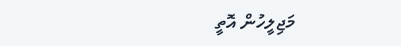މަޖިލީހުން އޮތީ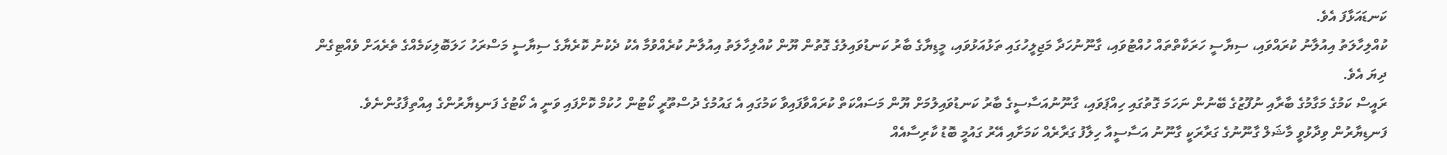ކަނޑައަޅާފަ އެވެ.
ކުއްލިހާލަތު އިއުލާނު ކުރައްވައި، ސިޔާސީ ހަރަކާތްތައް ހުއްޓުވައި، ގާނޫނުހަދާ މަޖިލީހުގައި ތަޅުއަޅުވައި، މީޑިޔާގެ ބާރު ކަނޑުވައިލުގެ ގޮތުން ޔޫން ކުއްލިހާލަތު އިއުލާނު ކުރެއްވުމާ އެކު ދެކުނު ކޮރެޔާގެ ސިޔާސީ މަސްރަހު ހަލަބޮލިކަމެއްގެ ތެރެއަށް ވެއްޓިގެން ދިޔަ އެވެ.
ރައީސް ކަމުގެ މަގާމުގެ ބާރާއި ނުފޫޒުގެ ބޭނުން ނަހަމަ ގޮތުގައި ހިއްޕަވައި، ގާނޫނުއަސާސީގެ ބާރު ކަނޑުވައިލުމަށް ޔޫން މަސައްކަތް ކުރައްވާފައިވާ ކަމުގައި އެ ގައުމުގެ ދުސްތޫރީ ކޯޓުން ހުކުމް ކޮށްފައި ވަނީ އެ ކޯޓުގެ ފަނޑިޔާރުންގެ އިއްތިފާގުންނެވެ.
ފަނޑިޔާރުން ވިދާޅުވީ މާޝަލް ގާނޫނުގެ ގަރާރަކީ ގާނޫނު އަސާސީއާ ހިލާފު ގަރާރެއް ކަމަށާއި އޭރު ގައުމީ ބޮޑު ކާރިސާއެއް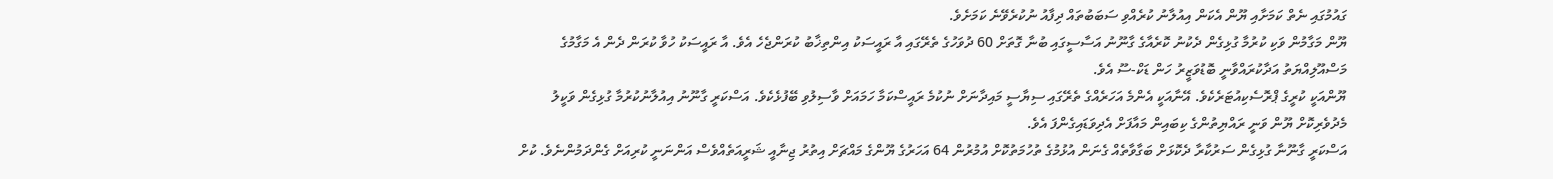ގައުމުގައި ނެތް ކަމަށާއި ޔޫން އެކަން އިއުލާނު ކުރެއްވި ސަބަބުތައް ދިފާއު ނުކުރެވޭނެ ކަމަށެވެ.
ޔޫން މަގާމުން ވަކި ކުރުމާ ގުޅިގެން ދެކުނު ކޮރެއާގެ ގާނޫނު އަސާސީގައި ބުނާ ގޮތަށް 60 ދުވަހުގެ ތެރޭގައި އާ ރައީސަކު އިންތިޚާބު ކުރަންޖެހެ އެވެ. އާ ރައީސަކު ހުވާ ކުރަން ދެން އެ މަގާމުގެ މަސްއޫލިއްޔަތު އަދާކުރައްވާނީ ބޮޑުވަޒީރު ހަން ޑަކް-ސޫ އެވެ.
ޔޫންއަކީ ކުރީގެ ޕްރޮސެކިއުޓަރެކެވެ. އޭނާއަކީ އެންމެ އަހަރެއްގެ ތެރޭގައި ސިޔާސީ މައިދާނަށް ނުކުމެ ރައީސްކަމާ ހަމައަށް ވާސިލުވި ބޭފުޅެކެވެ. އަސްކަރީ ގާނޫނު އިއުލާނުކުރުމާ ގުޅިގެން ވަކީލު މެދުވެރިކޮށް ޔޫން ވަނީ ރައްޔިތުންގެ ކިބައިން މައާފަށް އެދިވަޑައިގެންފަ އެވެ.
އަސްކަރީ ގާނޫނާ ގުޅިގެން ސަރުކާރާ ދެކޮޅަށް ބަގާވާތެއް ގެނަން އުޅުމުގެ ތުހުމަތުކޮށް އުމުރުން 64 އަހަރުގެ ޔޫންގެ މައްޗަށް އިތުރު ޖިނާއީ ޝަރީއަތެއްވެސް އަންނަނީ ކުރިއަށް ގެންދަމުންނެވެ. ކުށް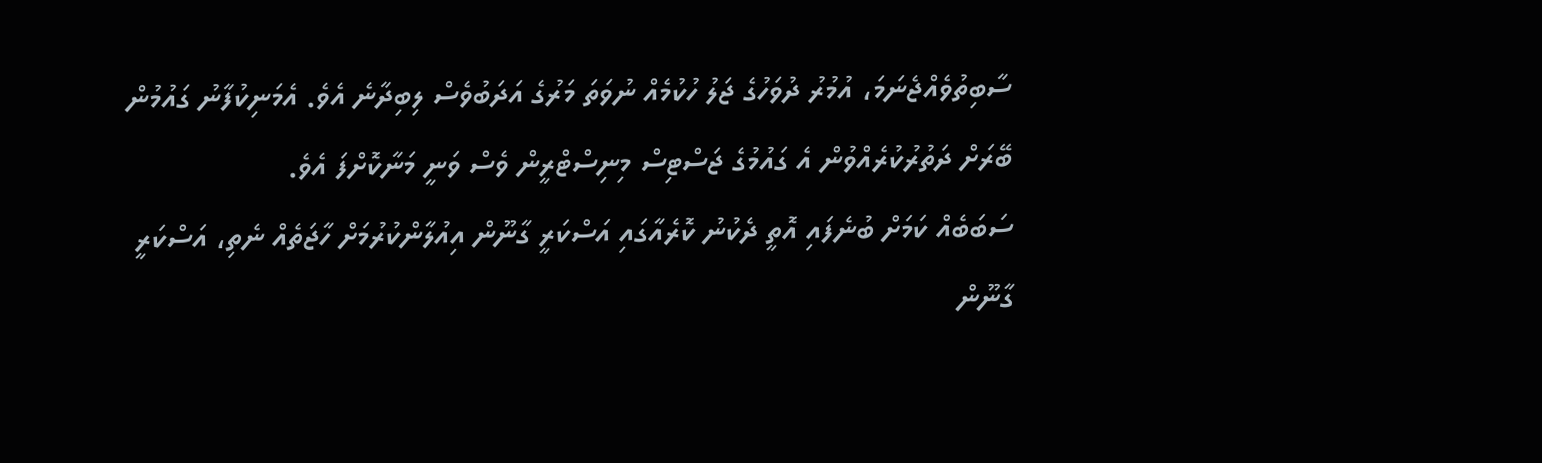ސާބިތުވެއްޖެނަމަ، އުމުރު ދުވަހުގެ ޖަލު ހުކުމެއް ނުވަތަ މަރުގެ އަދަބުވެސް ލިބިދާނެ އެވެ. އެމަނިކުފާނު ގައުމުން ބޭރަށް ދަތުރުކުރެއްވުން އެ ގައުމުގެ ޖަސްޓިސް މިނިސްޓްރީން ވެސް ވަނީ މަނާކޮށްފަ އެވެ.
ސަބަބެއް ކަމަށް ބުނެފައި އޮތީ ދެކުނު ކޮރެއާގައި އަސްކަރީ ގާނޫން އިއުލާންކުރުމަށް ހާޖަތެއް ނެތި، އަސްކަރީ ގާނޫން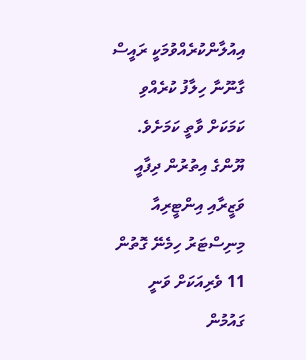އިއުލާންކުރެއްވުމަކީ ރައީސް ގާނޫނާ ހިލާފު ކުރެއްވި ކަމަކަށް ވާތީ ކަމަށެވެ. ޔޫންގެ އިތުރުން ދިފާއީ ވަޒީރާއި އިންޓީރިއާ މިނިސްޓަރު ހިމެނޭ ގޮތުން 11 ވެރިއަކަށް ވަނީ ގައުމުން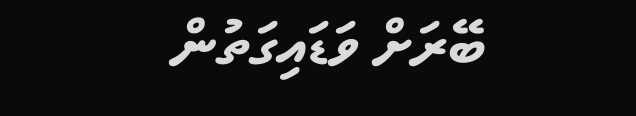ބޭރަށް ވަޑައިގަތުން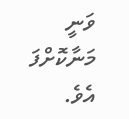ވަނީ މަނާކޮށްފަ އެވެ.